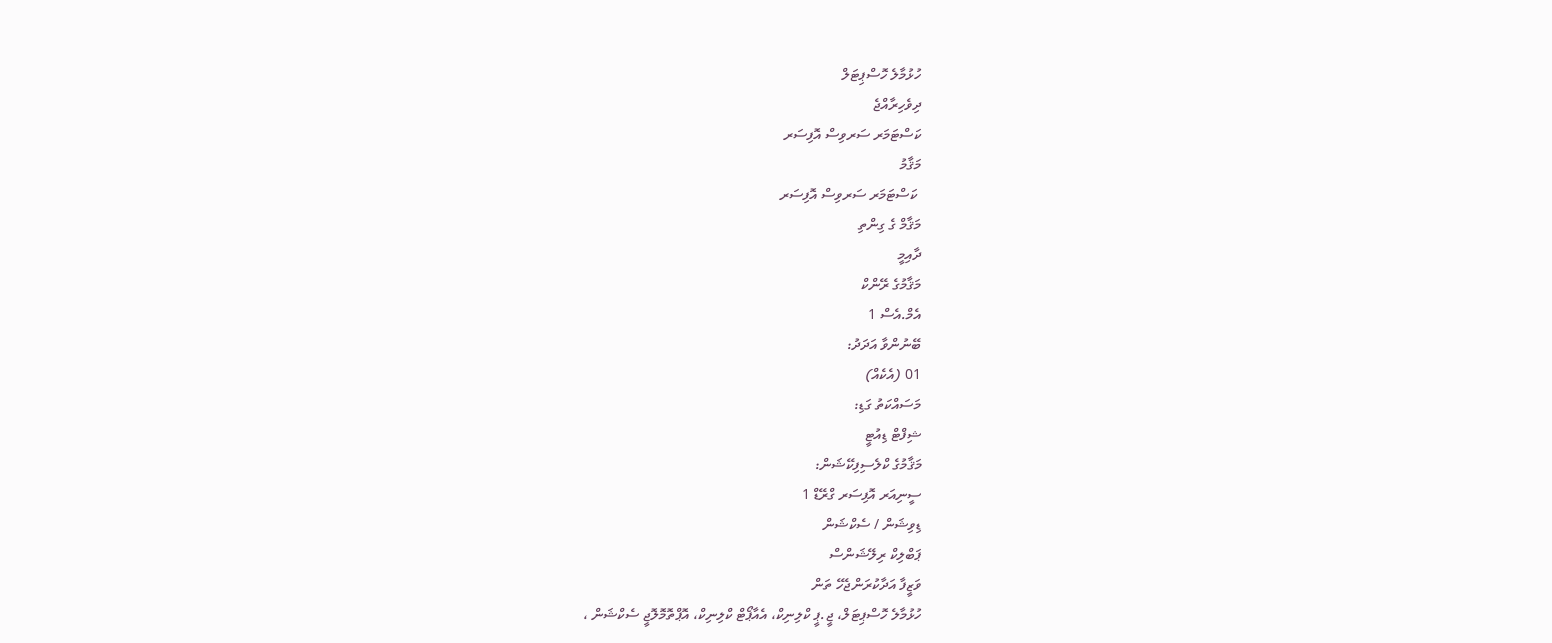ހުޅުމާލެ ހޮސްޕިޓަލް
ދިވެހިރާއްޖެ
ކަސްޓަމަރ ސަރވިސް އޮފިސަރ
މަޤާމު
 ކަސްޓަމަރ ސަރވިސް އޮފިސަރ
މަޤާމް ގެ ގިންތި
ދާއިމީ
މަޤާމުގެ ރޭންކް
އެމް.އެސް 1
ބޭނުންވާ އަދަދު:
01 (އެކެއް)
މަސައްކަތު ގަޑި:
ޝިފްޓް ޑިއުޓީ
މަޤާމުގެ ކްލެސިފިކޭޝަން:
ސީނިއަރ އޮފިސަރ ގްރޭޑް 1
ޑިވިޝަން / ސެކްޝަން
ޕަބްލިކް ރިލޭޝަންސް
ވަޒީފާ އަދާކުރަންޖެހޭ ތަން
ހުޅުމާލެ ހޮސްޕިޓަލް، ޖީ.ޕީ ކްލިނިކް، އެއާޕޯޓް ކްލިނިކް، އޮޕްތޮމޮލޮޖީ ސެކްޝަން ،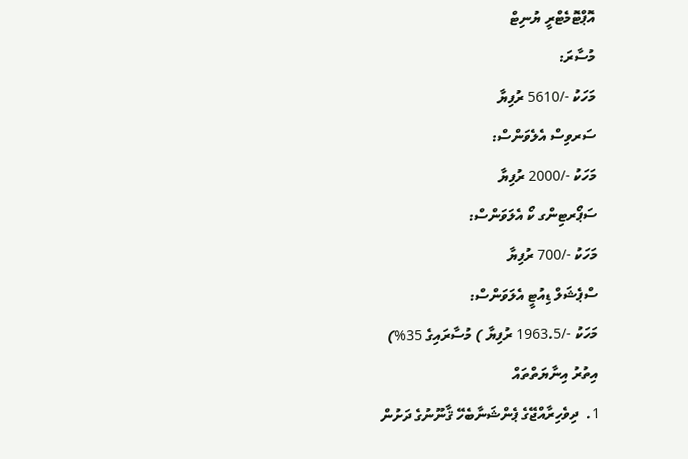އޮޕްޓޮމެޓްރީ ޔުނިޓް
މުސާރަ:
މަހަކު -/5610 ރުފިޔާ
ސަރވިސް އެލެވަންސް:
މަހަކު -/2000 ރުފިޔާ
ސަޕޯރޓިންގ ކޯ އެލަވަންސް:
މަހަކު -/700 ރުފިޔާ
ސްޕެޝަލް ޑިއުޓީ އެލަވަންސް:
މަހަކު -/1963.5 ރުފިޔާ ) މުސާރައިގެ 35%)
އިތުރު އިނާޔަތްތައް
1.  ދިވެހިރާއްޖޭގެ ޕެންޝަނާބެހޭ ޤާނޫނުގެ ދަށުން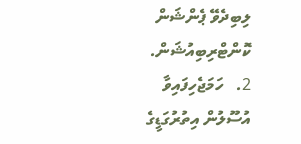ލިބިދެވޭ ޕެންޝަން ކޮންޓްރިބިއުޝަން.
2.   ހަމަޖެހިފައިވާ އުސޫލުން އިތުރުގަޑީގެ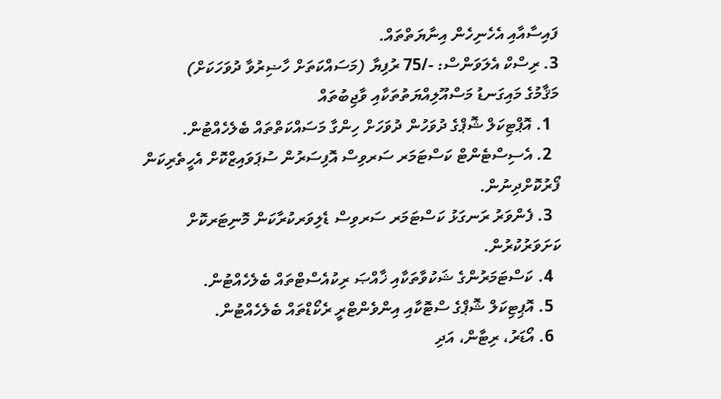ފައިސާއާއި އެހެނިހެން އިނާޔަތްތައް.
3. ރިސްކް އެލަވަންސް: -/75 ރުފިޔާ (މަސައްކަތަށް ހާޟިރުވާ ދުވަހަކަށް)
މަޤާމުގެ މައިގަނޑު މަސްއޫލިއްޔަތުތަކާއި ވާޖިބުތައް
  1. އޮޕްޓިކަލް ޝޮޕްގެ ދުވަހުން ދުވަހަށް ހިންގާ މަސައްކަތްތައް ބެލެހެއްޓުން.
  2. އެސިސްޓެންޓް ކަސްޓަމަރ ސަރވިސް އޮފިސަރުން ސުޕަވައިޒްކޮށް އެހީތެރިކަން ފޯރުކޮށްދިނުން.
  3. ފެންވަރު ރަނގަޅު ކަސްޓަމަރ ސަރވިސް ޑެލިވަރކުރާކަން މޮނިޓަރކޮށް ކަށަވަރުކުރުން.
  4. ކަސްޓަމަރުންގެ ޝަކުވާތަކާއި ޚާއްޞަ ރިކުއެސްޓްތައް ބެލެހެއްޓުން.
  5. އޮޕިޓިކަލް ޝޮޕްގެ ސްޓޮކާއި އިންވެންޓްރީ ރެކޯޑްތައް ބެލެހެއްޓުން.
  6. އޯޑަރު، ރިޓާން، އަދި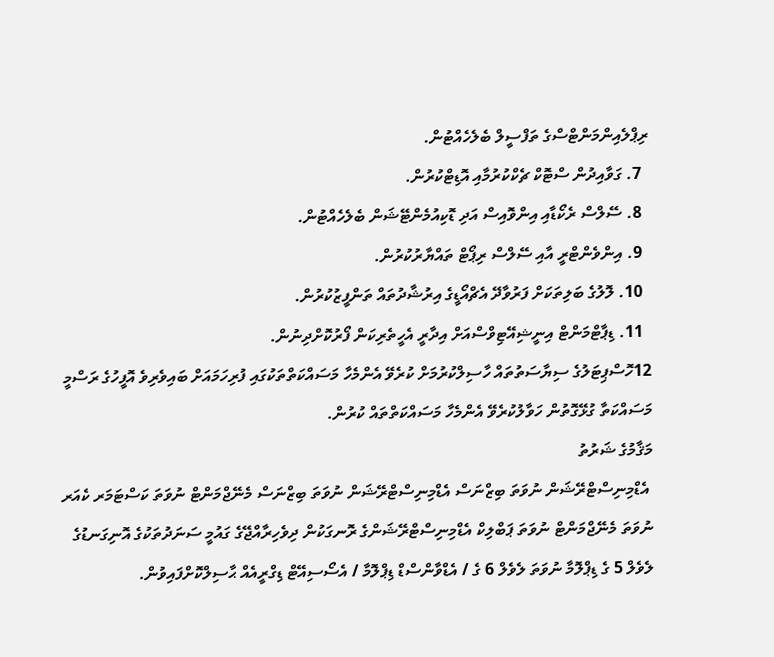ރިޕްލެއިންމަންޓްސްގެ ތަފްސީލް ބެލެހެއްޓުން.
  7. ގަވާއިދުން ސްޓޮކް ޗެކްކުރުމާއި އޮޑިޓްކުރުން.
  8. ސޭލްސް ރެކޯޑާއި އިންވޮއިސް އަދި ޑޮކިއުމެންޓޭޝަން ބެލެހެއްޓުން.
  9. އިންވެންޓްރީ އާއި ސޭލްސް ރިޕޯޓް ތައްޔާރުކުރުން.
  10. ލޮލުގެ ބަލިތަކަށް ފަރުވާދޭ އެޗްއޯޑީގެ އިރުޝާދުތައް ތަންފީޒުކުރުން.
  11. ޑިޕާޓްމަންޓް އިނީޝިއޭޓިވްސްއަށް އިދާރީ އެހީތެރިކަން ފޯރުކޮށްދިނުން.
12ހޮސްޕިޓަލުގެ ސިޔާސަތުތައް ހާސިލްކުރުމަށް ކުރެވޭ އެންމެހާ މަސައްކަތްތަކުގައި ފުރިހަމައަށް ބައިވެރިވެ އޮފީހުގެ ރަސްމީ މަސައްކަތާ ގުޅޭގޮތުން ހަވާލުކުރެވޭ އެންމެހާ މަސައްކަތްތައް ކުރުން.
މަޤާމުގެ ޝަރުތު
 އެޑްމިނިސްޓްރޭޝަން ނުވަތަ ބިޒްނަސް އެޑްމިނިސްޓްރޭޝަން ނުވަތަ ބިޒްނަސް މެނޭޖްމަންޓް ނުވަތަ ކަސްޓަމަރ ކެއަރ ނުވަތަ މެނޭޖްމަންޓް ނުވަތަ ޕަބްލިކް އެޑްމިނިސްޓްރޭޝަންގެ ރޮނގަކުން ދިވެހިރާއްޖޭގެ ގައުމީ ސަނަދުތަކުގެ އޮނިގަނޑުގެ ލެވެލް 5 ގެ ޑިޕްލޮމާ ނުވަތަ ލެވެލް 6 ގެ / އެޑްވާންސްޑް ޑިޕްލޮމާ / އެސޯސިއޭޓް ޑިގްރީއެއް ޙާސިލްކޮށްފައިވުން.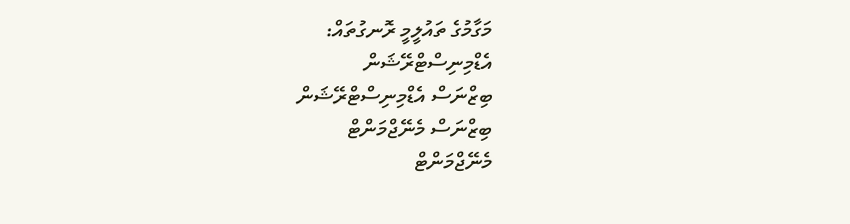މަގާމުގެ ތައުލީމީ ރޮނގުތައް:
އެޑްމިނިސްޓްރޭޝަން
ބިޒްނަސް އެޑްމިނިސްޓްރޭޝަން
ބިޒްނަސް މެނޭޖްމަންޓް
މެނޭޖްމަންޓް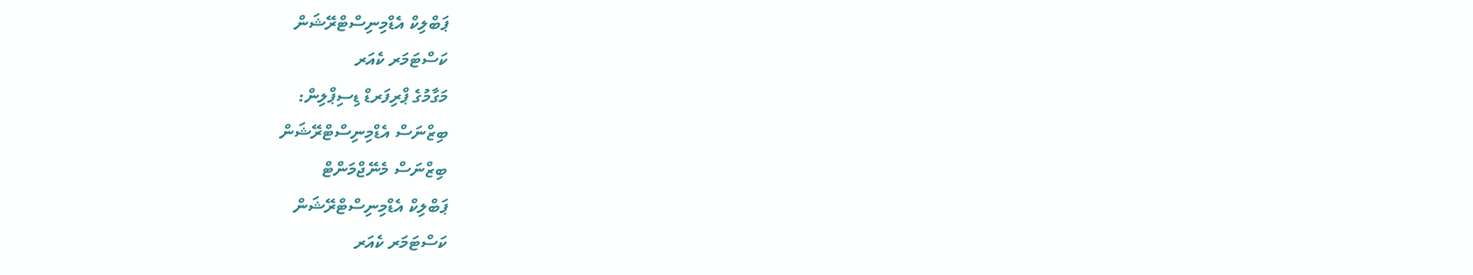ޕަބްލިކް އެޑްމިނިސްޓްރޭޝަން
ކަސްޓަމަރ ކެއަރ
މަގާމުގެ ޕްރިފަރޑް ޑިސިޕްލިން:
ބިޒްނަސް އެޑްމިނިސްޓްރޭޝަން
ބިޒްނަސް މެނޭޖްމަންޓް
ޕަބްލިކް އެޑްމިނިސްޓްރޭޝަން
ކަސްޓަމަރ ކެއަރ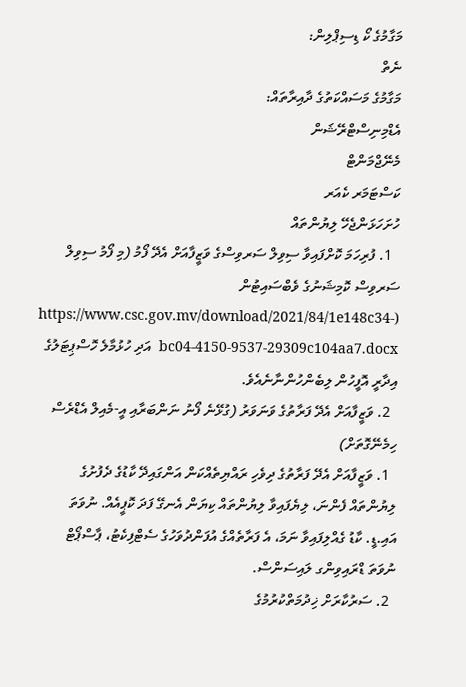މަގާމުގެ ކޯ ޑިސިޕްލިން:
ނެތް
މަގާމުގެ މަސައްކަތުގެ ދާއިރާތައް:
އެޑްމިނިސްޓްރޭޝަން
މެނޭޖްމަންޓް
ކަސްޓަމަރ ކެއަރ
ހުށަހަޅަންޖެހޭ ލިޔުންތައް
  1. ފުރިހަމަ ކޮށްފައިވާ ސިވިލް ސަރވިސްގެ ވަޒީފާއަށް އެދޭ ފޯމު (މި ފޯމު ސިވިލް ސަރވިސް ކޮމިޝަނުގެ ވެބްސައިޓުން (https://www.csc.gov.mv/download/2021/84/1e148c34-bc04-4150-9537-29309c104aa7.docx  އަދި ހުޅުމާލެ ހޮސްޕިޓަލުގެ އިދާރީ އޮފީހުން ލިބެންހުންނާނެއެވެ.
  2. ވަޒީފާއަށް އެދޭ ފަރާތުގެ ވަނަވަރު (ގުޅޭނެ ފޯނު ނަންބަރާއި އީ-މެއިލް އެޑްރެސް ހިމެނޭގޮތަށް)
  1. ވަޒީފާއަށް އެދޭ ފަރާތުގެ ދިވެހި ރައްޔިތެއްކަން އަންގައިދޭ ކާޑުގެ ދެފުށުގެ ލިޔުންތައް ފެންނަ، ލިޔެފައިވާ ލިޔުންތައް ކިޔަން އެނގޭ ފަދަ ކޮޕީއެއް. ނުވަތަ އައި.ޑީ. ކާޑު ގެއްލިފައިވާ ނަމަ، އެ ފަރާތެއްގެ އުފަންދުވަހުގެ ސެޓްފިކެޓު، ޕާސްޕޯޓް ނުވަތަ ޑްރައިވިންގ ލައިސަންސް.
  2. ސަރުކާރަށް ޚިދުމަތްކުރުމުގެ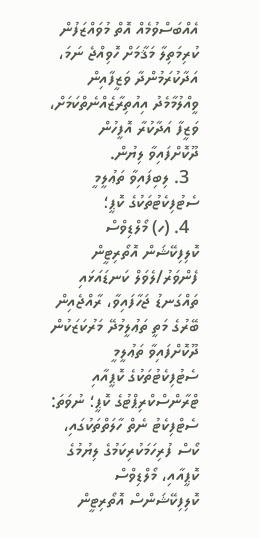އެއްބަސްވުމެއް އޮތް މުވައްޒަފުން ކުރިމަތިލާ މަޤާމަށް ހޮވިއްޖެ ނަމަ، އަދާކުރަމުންދާ ވަޒީފާއިން ވީއްލުމާމެދު އިއުތިރާޒެއްނެތްކަމަށް، ވަޒީފާ އަދާކުރާ އޮފީހުން ދޫކޮށްފައިވާ ލިޔުން.
  3. ލިބިފައިވާ ތަޢުލީމީ ސެޓުފިކެޓުތަކުގެ ކޮޕީ؛
  4. (ހ) މޯލްޑިވްސް ކޮލިފިކޭޝަން އޮތޯރިޓީން ފެންވަރު/ލެވަލް ކަނޑައަޅައި ތައްގަނޑު ޖަހާފައިވާ، ރާއްޖެއިން ބޭރުގެ މަތީ ތަޢުލީމުދޭ މަރުކަޒަކުން ދޫކޮށްފައިވާ ތަޢުލީމީ ސެޓުފިކެޓުތަކުގެ ކޮޕީއާއި ޓްރާންސްކްރިޕްޓުގެ ކޮޕީ؛ ނުވަތަ: ސެޓްފިކެޓު ނެތް ހާލަތްތަކުގައި، ކޯސް ފުރިހަމަކުރިކަމުގެ ލިޔުމުގެ ކޮޕީއާއި، މޯލްޑިވްސް ކޮލިފިކޭޝަންސް އޮތޯރިޓީން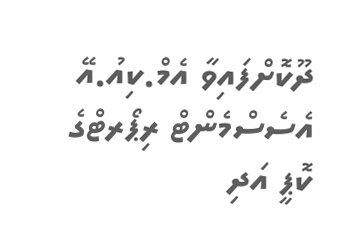ދޫކޮށްފައިވާ އެމް.ކިއު.އޭ އެސެސްމެންޓް ރިޕޯރޓްގެ ކޮޕީ އަދި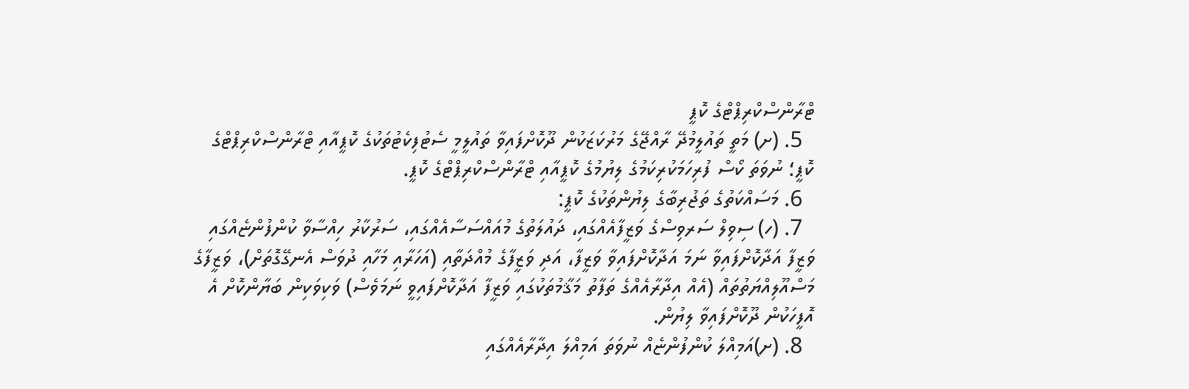ޓްރާންސްކްރިޕްޓްގެ ކޮޕީ
  5. (ށ) މަތީ ތައުލީމުދޭ ރާއްޖޭގެ މަރުކަޒަކުން ދޫކޮށްފައިވާ ތައުލީމީ ސެޓުފިކެޓުތަކުގެ ކޮޕީއާއި ޓްރާންސްކްރިޕްޓްގެ ކޮޕީ؛ ނުވަތަ ކޯސް ފުރިހަމަކުރިކަމުގެ ލިޔުމުގެ ކޮޕީއާއި ޓްރާންސްކްރިޕްޓްގެ ކޮޕީ.
  6. މަސައްކަތުގެ ތަޖުރިބާގެ ލިޔުންތަކުގެ ކޮޕީ:
  7. (ހ) ސިވިލް ސަރވިސްގެ ވަޒީފާއެއްގައި، ދައުލަތުގެ މުއައްސަސާއެއްގައި، ސަރުކާރު ހިއްސާވާ ކުންފުންޏެއްގައި ވަޒީފާ އަދާކޮށްފައިވާ ނަމަ އަދާކޮށްފައިވާ ވަޒީފާ، އަދި ވަޒީފާގެ މުއްދަތާއި (އަހަރާއި މަހާއި ދުވަސް އެނގޭގޮތަށް)، ވަޒީފާގެ މަސްއޫލިއްޔަތުތައް (އެއް އިދާރާއެއްގެ ތަފާތު މަޤާމުތަކުގައި ވަޒީފާ އަދާކޮށްފައިވީ ނަމަވެސް) ވަކިވަކިން ބަޔާންކޮށް އެ އޮފީހަކުން ދޫކޮށްފައިވާ ލިޔުން.
  8. (ށ)އަމިއްލަ ކުންފުންޏެއް ނުވަތަ އަމިއްލަ އިދާރާއެއްގައި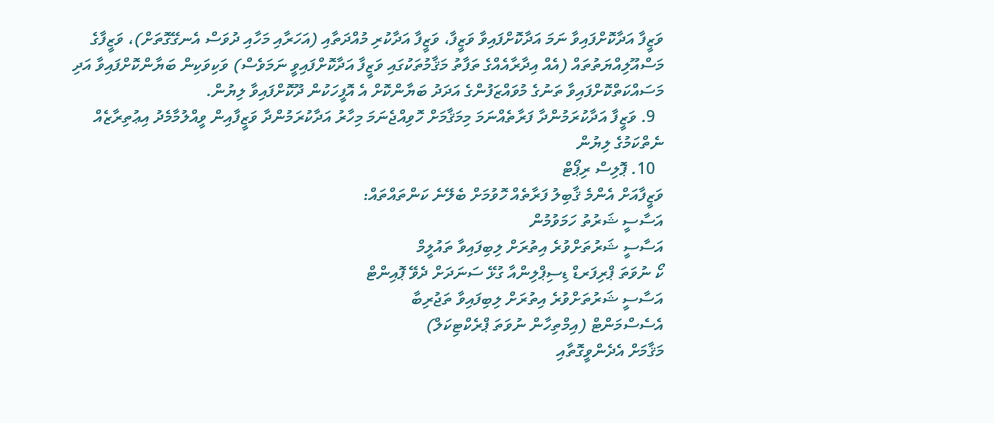ވަޒީފާ އަދާކޮށްފައިވާ ނަމަ އަދާކޮށްފައިވާ ވަޒީފާ، ވަޒީފާ އަދާކުރި މުއްދަތާއި (އަހަރާއި މަހާއި ދުވަސް އެނގޭގޮތަށް)، ވަޒީފާގެ މަސްއޫލިއްޔަތުތައް (އެއް އިދާރާއެއްގެ ތަފާތު މަޤާމުތަކުގައި ވަޒީފާ އަދާކޮށްފައިވީ ނަމަވެސް) ވަކިވަކިން ބަޔާންކޮށްފައިވާ އަދި މަސައްކަތްކޮށްފައިވާ ތަނުގެ މުވައްޒަފުންގެ އަދަދު ބަޔާންކޮށް އެ އޮފީހަކުން ދޫކޮށްފައިވާ ލިޔުން.
  9. ވަޒީފާ އަދާކުރަމުންދާ ފަރާތެއްނަމަ މިމަޤާމަށް ހޮވިއްޖެނަމަ މިހާރު އަދާކުރަމުންދާ ވަޒީފާއިން ވީއްލުމާމެދު އިޢުތިރާޒެއް ނެތްކަމުގެ ލިޔުން
  10. ޕޮލިސް ރިޕޯޓް
ވަޒީފާއަށް އެންމެ ޤާބިލު ފަރާތެއް ހޮވުމަށް ބެލޭނެ ކަންތައްތައް:
އަސާސީ ޝަރުތު ހަމަވުމުން
އަސާސީ ޝަރުތަށްވުރެ އިތުރަށް ލިބިފައިވާ ތައުލީމް
ކޯ ނުވަތަ ޕްރިފަރޑް ޑިސިޕްލިންއާ ގުޅޭ ސަނަދަށް ދެވޭ ޕޮއިންޓް
އަސާސީ ޝަރުތަށްވުރެ އިތުރަށް ލިބިފައިވާ ތަޖުރިބާ
އެސެސްމަންޓް (އިމްތިހާން ނުވަތަ ޕްރެކްޓިކަލް)
މަޤާމަށް އެދެންވީގޮތާއި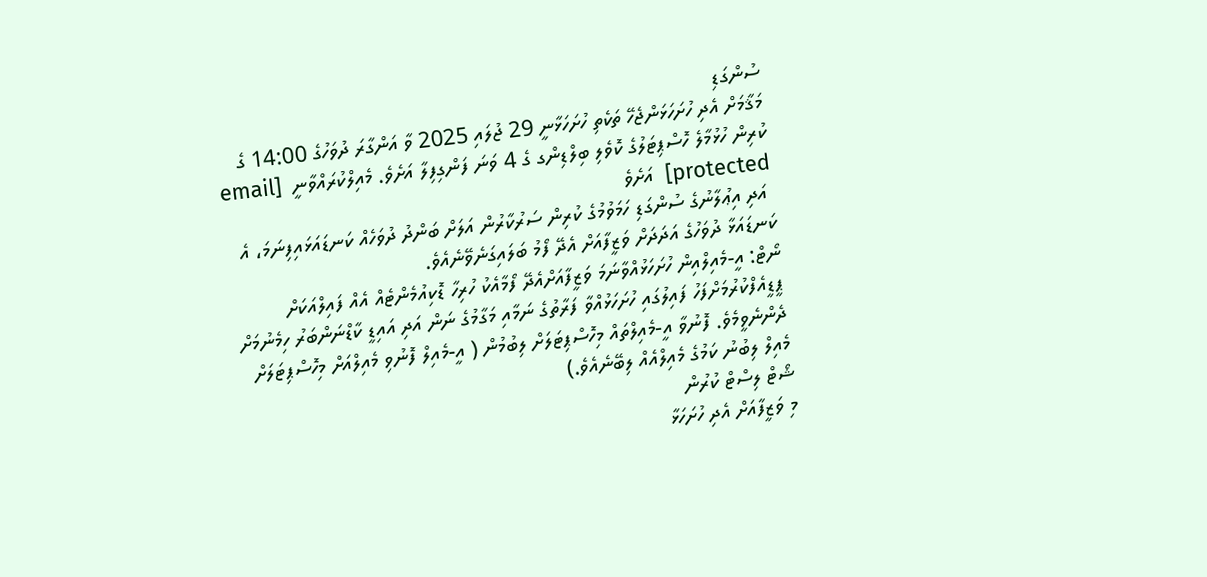ސުންގަޑި
މަޤާމަށް އެދި ހުށަހަޅަންޖެހޭ ތަކެތި ހުށަހަޅާނީ 29 ޖުލައި 2025 ވާ އަންގާރަ ދުވަހުގެ 14:00 ގެ ކުރިން ހުޅުމާލެ ހޮސްޕިޓަލުގެ ކޮވެލި ބިލްޑިންގ ގެ 4 ވަނަ ފަންގިފިލާ އަށެވެ. މެއިލްކުރައްވާނީ  [email protected]  އަށެވެ
 އަދި އިޢުލާނުގެ ސުންގަޑި ހަމަވުމުގެ ކުރިން ސަރުކާރުން އަލަށް ބަންދު ދުވަހެއް ކަނޑައަޅައިފިނަމަ، އެ ކަނޑައަޅާ ދުވަހުގެ އަދަދަށް ވަޒީފާއަށް އެދޭ ފޯމު ބަލައިގަނެވޭނެއެވެ.
ނޯޓް: އީ-މެއިލްއިން ހުށަހަޅުއްވާނަމަ ވަޒީފާއަށްއެދޭ ފޯމާއެކު ހުރިހާ ޑޮކިއުމެންޓެއް އެއް ފައިލްއަކަށް ޕީޑީއެފްކުރުމަށްފަހު ފައިލުގައި ހުށަހަޅުއްވާ ފަރާތުގެ ނަމާއި މަގާމުގެ ނަން އަދި އައިޑީ ކާޑްނަންބަރު ހިމެނުމަށް ދެންނެވީމެވެ. ފޮނުވާ އީ-މެއިލްތައް މިހޮސްޕިޓަލަށް ލިބުމުން ( އީ-މެއިލް ފޮނުވި މެއިލްއަށް މިހޮސްޕިޓަލަށް މެއިލް ލިބުނު ކަމުގެ މެއިލްއެއް ލިބޭނެއެވެ.)
ޝޯޓް ލިސްޓް ކުރުން
މި ވަޒީފާއަށް އެދި ހުށަހަޅާ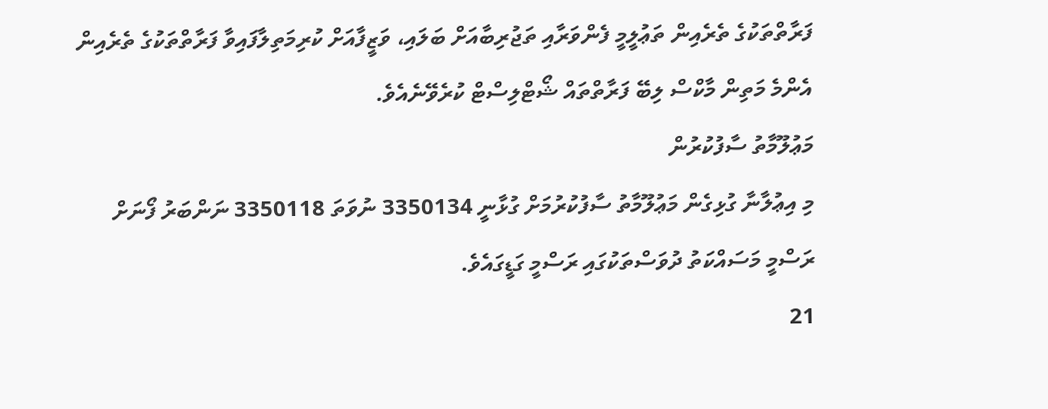ފަރާތްތަކުގެ ތެރެއިން ތަޢުލީމީ ފެންވަރާއި ތަޖުރިބާއަށް ބަލައި، ވަޒީފާއަށް ކުރިމަތިލާފައިވާ ފަރާތްތަކުގެ ތެރެއިން އެންމެ މަތިން މާކްސް ލިބޭ ފަރާތްތައް ޝޯޓްލިސްޓް ކުރެވޭނެއެވެ.
މަޢުލޫމާތު ސާފުކުރުން
މި އިޢުލާނާ ގުޅިގެން މަޢުލޫމާތު ސާފުކުރުމަށް ގުޅާނީ 3350134 ނުވަތަ 3350118 ނަންބަރު ފޯނަށް    ރަސްމީ މަސައްކަތު ދުވަސްތަކުގައި ރަސްމީ ގަޑީގައެވެ.
21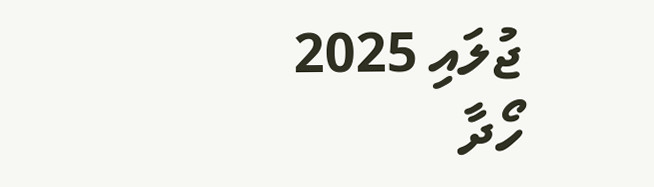ޖުލައި 2025
ހޯދާ